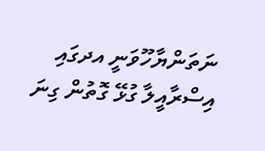ނަތަންޔާހޫވަނީ އދގައި އިސްރާއީލާ ގުޅޭ ގޮތުން ގިނަ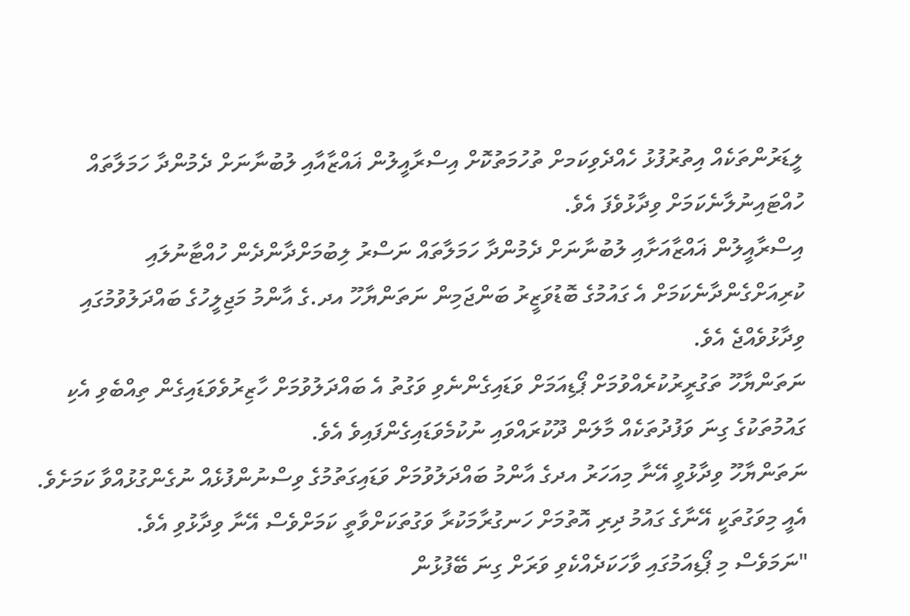ލީޑަރުންތަކެއް އިތުރުފުޅު ހެއްދެވިކަމށް ތުހުމަތުކޮށް އިސްރާއީލުން ޣައްޒާއާއި ލުބުނާނަށް ދެމުންދާ ހަމަލާތައް ހުއްޓައިނުލާނެކަމަށް ވިދާޅުވެފަ އެވެ.
އިސްރާއީލުން ޣައްޒާއަށާއި ލުބުނާނަށް ދެމުންދާ ހަމަލާތައް ނަސްރު ލިބުމަށްދާންދެން ހުއްޓާނުލައި ކުރިއަށްގެންދާނެކަމަށް އެ ގައުމުގެ ބޮޑުވަޒީރު ބަންޖަމިން ނަތަންޔާހޫ އދ.ގެ އާންމު މަޖިލީހުގެ ބައްދަލުވުމުގައި ވިދާޅުވެއްޖެ އެވެ.
ނަތަންޔާހޫ ތަގުރީރުކުރެއްވުމަށް ޕޯޑިއަމަށް ވަޑައިގެންނެވި ވަގުތު އެ ބައްދަލުވުމަށް ހާޒިރުވެވަޑައިގެން ތިއްބެވި އެކި ގައުމުތަކުގެ ގިނަ ވަފުދުތަކެއް މާލަން ދޫކުރައްވައި ނުކުމެވަޑައިގެންފައިވެ އެވެ.
ނަތަންޔާހޫ ވިދާޅުވީ އޭނާ މިއަހަރު އދގެ އާންމު ބައްދަލުވުމަށް ވަޑައިގަތުމުގެ ވިސްނުންފުޅެއް ނުގެންގުޅުއްވާ ކަމަށެވެ. އެއީ މިވަގުތަކީ އޭނާގެ ގައުމު ދިރި އޮތުމަށް ހަނގުރާމަކުރާ ވަގުތަކަށްވާތީ ކަމަށްވެސް އޭނާ ވިދާޅުވި އެވެ.
"ނަމަވެސް މި ޕޯޑިއަމުގައި ވާހަކަދެއްކެވި ވަރަށް ގިނަ ބޭފުޅުން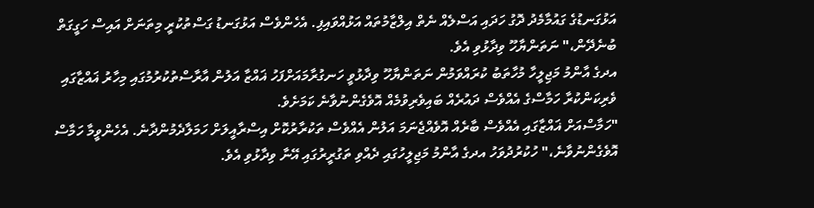އަޅުގަނޑުގެ ގައުމާމެދު ދޮގު ހަދައި އަސްލެއް ނެތް އިލްޒާމުތައް އަޅުއްވައިފި. އެހެންވެސް އަޅުގަނޑު ގަސްތުކުރީ މިތަނަށް އައިސް ހަގީގަތް ބުނެދޭން،" ނަތަންޔާހޫ ވިދާޅުވި އެވެ.
އދގެ އާންމު މަޖިލީހާ މުހާތަބު ކުރައްވަމުން ނަތަންޔާހޫ ވިދާޅުވީ ހަނގުރާމައަށްފަހު ޣައްޒާ އަލުން އާރާސްތުކުރުމުގައި މިހާރު ޣައްޒާގައި ވެރިކަންކުރާ ހަމާސްގެ އެއްވެސް ދައުރެއް ބައިވެރިވުމެއް އޮވެގެންނުވާނެ ކަމަށެވެ.
"ހަމާސްއަށް ޣައްޒާގައި އެއްވެސް ބާރެއް އޮވެއްޖެނަމަ އަލުން އެއްވެސް ތަކުރާރުކޮށް އިސްރާއީލަށް ހަމަލާދެމުންދާނެ. އެހެންވީމާ ހަމާސް އޮވެގެންނުވާނެ،" ހުކުރުދުވަހު އދގެ އާންމު މަޖިލީހުގައި ދެއްވި ތަގުރީރުގައި އޭނާ ވިދާޅުވި އެވެ.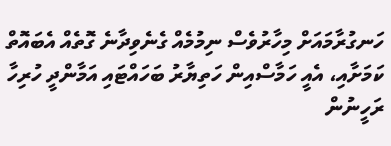ހަނގުރާމައަށް މިހާރުވެސް ނިމުމެއް ގެނެވިދާނެ ގޮތެއް އެބައޮތް ކަމަށާއި، އެއީ ހަމާސްއިން ހަތިޔާރު ބަހައްޓައި އަމާންދީ ހުރިހާ ރަހީނުން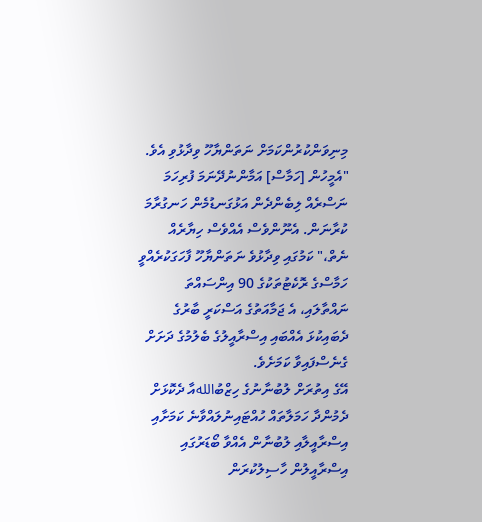މިނިވަންކުރުންކަމަށް ނަތަންޔާހޫ ވިދާޅުވި އެވެ.
"އެމީހުން [ހަމާސް] އަމާންނުދޭނަމަ ފުރިހަމަ ނަސްރެއް ލިބެންދެން އަޅުގަނޑުމެން ހަނގުރާމަ ކުރާނަން. އެނޫންވެސް އެއްވެސް ހިޔާރެއް ނެތް،" ކަމުގައި ވިދާޅުވެ ނަތަންޔާހޫ ފާހަގަކުރެއްވީ ހަމާސްގެ ރޮކެޓުތަކުގެ 90 އިންސައްތަ ނައްތާލައި، އެ ޖަމާއަތުގެ އަސްކަރީ ބާރުގެ ދެބައިކުޅަ އެއްބައި އިސްރާއީލުގެ ބެލުމުގެ ދަށަށް ގެނެސްފައިވާ ކަމަށެވެ.
އޭގެ އިތުރަށް ލުބުނާނުގެ ހިޒްބުاللهއާ ދެކޮޅަށް ދެމުންދާ ހަމަލާތައް ހުއްޓައިނުލައްވާނެ ކަމަށާއި އިސްރާއީލާއި ލުބުނާން އެއްވާ ބޯޑަރުގައި އިސްރާއީލުން ހާސިލުކުރަން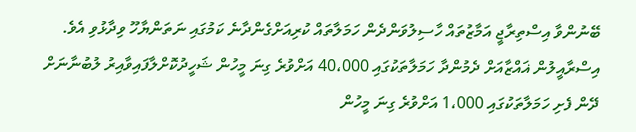ބޭނުންވާ އިސްތިރާޖީ އަމާޒުތައް ހާސިލުވަންދެން ހަމަލާތައް ކުރިއަށްގެންދާނެ ކަމުގައި ނަތަންޔާހޫ ވިދާޅުވި އެވެ.
އިސްރާއީލުން ޣައްޒާއަށް ދެމުންދާ ހަމަލާތަކުގައި 40،000 އަށްވުރެ ގިނަ މީހުން ޝަހީދުކޮށްލާފައިވާއިރު ލުބުނާނަށް ދޭން ފެށި ހަމަލާތަކުގައި 1،000 އަށްވުރެ ގިނަ މީހުން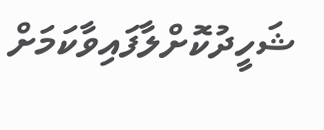ޝަހީދުކޮށްލާފައިވާކަމަށް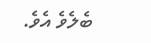ބެލެވެ އެވެ.